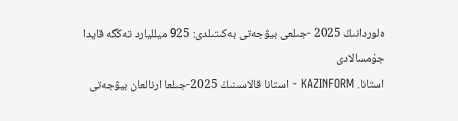ەلوردانىڭ 2025 -جىلعى بيۋجەتى بەكىتىلدى: 925 ميلليارد تەڭگە قايدا جۇمسالادى
استانا. KAZINFORM - استانا قالاسىنىڭ 2025-جىلعا ارنالعان بيۋجەتى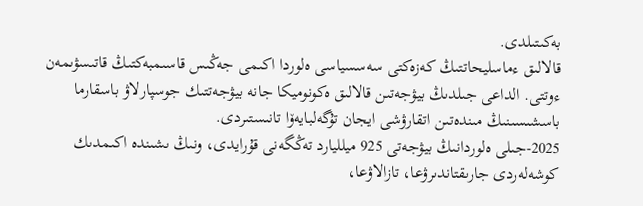بەكىتىلدى.
قالالىق ءماسليحاتتىڭ كەزەكتى سەسسياسى ەلوردا اكىمى جەڭىس قاسىمبەكتىڭ قاتىسۋىمەن ءوتتى. الداعى جىلدىڭ بيۋجەتىن قالالىق ەكونوميكا جانە بيۋجەتتىك جوسپارلاۋ باسقارما باسشىسىنىڭ مىندەتىن اتقارۋشى ايجان تۇگەلبايەۆا تانىستىردى.
2025-جىلى ەلوردانىڭ بيۋجەتى 925 ميلليارد تەڭگەنى قۇرايدى، ونىڭ ىشىندە اكىمدىك كوشەلەردى جارىقتاندىرۋعا، تازالاۋعا،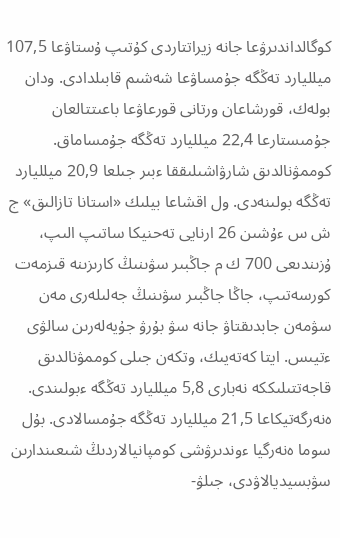كوگالداندىرۋعا جانە زيراتتاردى كۇتىپ ۇستاۋعا 107,5 ميلليارد تەڭگە جۇمساۋعا شەشىم قابىلدادى. ودان بولەك، قورشاعان ورتانى قورعاۋعا باعىتتالعان جۇمىستارعا 22,4 ميلليارد تەڭگە جۇمساماق.
كوممۋنالدىق شارۋاشىلىققا ءبىر جىلعا 20,9 ميلليارد تەڭگە بولىنەدى. ول اقشاعا بيلىك «استانا تازالىق» ج ش س ءۇشىن 26 ارنايى تەحنيكا ساتىپ الىپ، ۇزىندىعى 700 ك م جاڭبىر سۋىنىڭ كارىزىنە قىزمەت كورسەتىپ، جاڭا جاڭبىر سۋىنىڭ جەلىلەرى مەن سۋمەن جابدىقتاۋ جانە سۋ بۇرۋ جۇيەلەرىن سالۋى ءتيىس. ايتا كەتەيىك، وتكەن جىلى كوممۋنالدىق قاجەتتىلىككە نەبارى 5,8 ميلليارد تەڭگە ءبولىندى.
ەنەرگەتيكاعا 21,5 ميلليارد تەڭگە جۇمسالادى. بۇل سوما ەنەرگيا ءوندىرۋشى كومپانيالاردىڭ شىعىندارىن سۋبسيديالاۋدى، جىلۋ-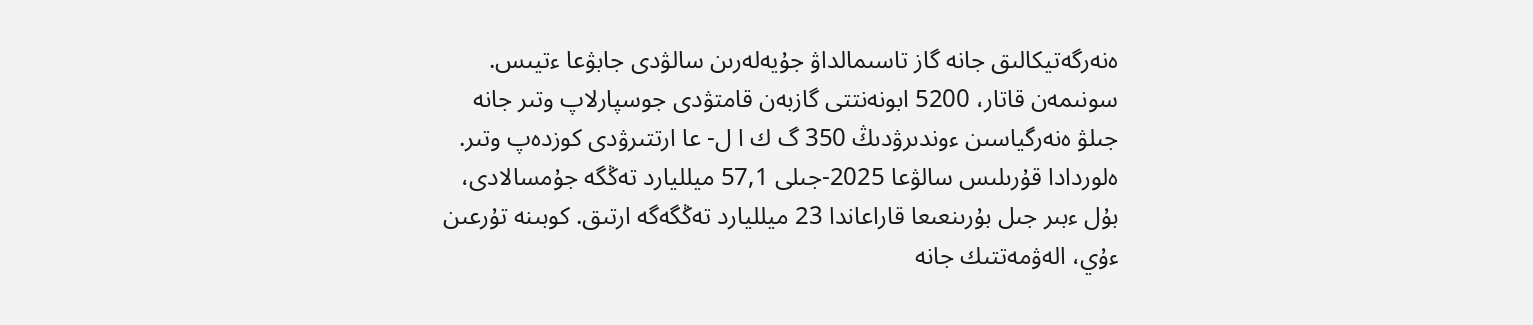ەنەرگەتيكالىق جانە گاز تاسىمالداۋ جۇيەلەرىن سالۋدى جابۋعا ءتيىس. سونىمەن قاتار، 5200 ابونەنتتى گازبەن قامتۋدى جوسپارلاپ وتىر جانە جىلۋ ەنەرگياسىن ءوندىرۋدىڭ 350 گ ك ا ل- عا ارتتىرۋدى كوزدەپ وتىر.
ەلوردادا قۇرىلىس سالۋعا 2025-جىلى 57,1 ميلليارد تەڭگە جۇمسالادى، بۇل ءبىر جىل بۇرىنعىعا قاراعاندا 23 ميلليارد تەڭگەگە ارتىق. كوبىنە تۇرعىن ءۇي، الەۋمەتتىك جانە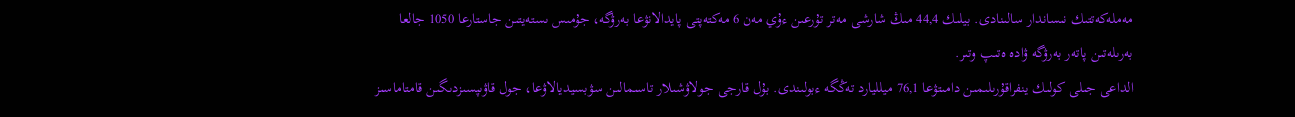مەملەكەتتىك نىساندار سالىنادى. بيلىك 44,4 مىڭ شارشى مەتر تۇرعىن ءۇي مەن 6 مەكتەپتى پايدالانۋعا بەرۋگە، جۇمىس ىستەيتىن جاستارعا 1050 جالعا بەرىلەتىن پاتەر بەرۋگە ۋادە ەتىپ وتىر.
الداعى جىلى كولىك ينفراقۇرىلىمىن دامىتۋعا 76,1 ميلليارد تەڭگە ءبولىندى. بۇل قارجى جولاۋشىلار تاسىمالىن سۋبسيديالاۋعا، جول قاۋىپسىزدىگىن قامتاماسىز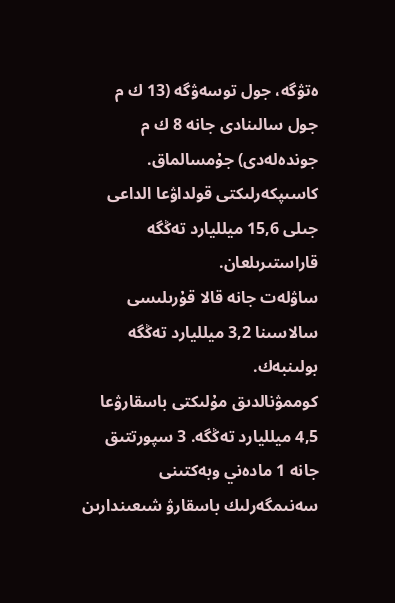ەتۋگە، جول توسەۋگە (13 ك م جول سالىنادى جانە 8 ك م جوندەلەدى) جۇمسالماق.
كاسىپكەرلىكتى قولداۋعا الداعى جىلى 15,6 ميلليارد تەڭگە قاراستىرىلعان.
ساۋلەت جانە قالا قۇرىلىسى سالاسىنا 3,2 ميلليارد تەڭگە بولىنبەك.
كوممۋنالدىق مۇلىكتى باسقارۋعا 4,5 ميلليارد تەڭگە. 3 سپورتتىق جانە 1 مادەني وبەكتىنى سەنىمگەرلىك باسقارۋ شىعىندارىن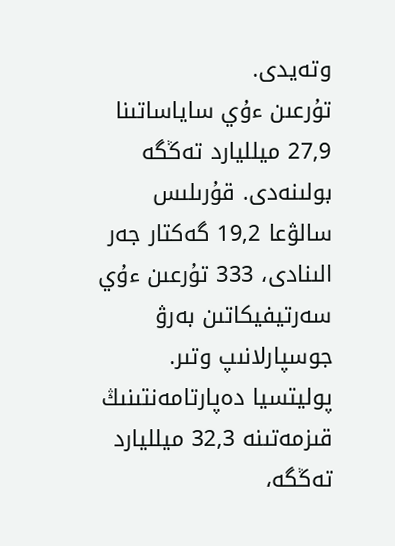وتەيدى.
تۇرعىن ءۇي ساياساتىنا 27,9 ميلليارد تەڭگە بولىنەدى. قۇرىلىس سالۋعا 19,2 گەكتار جەر الىنادى، 333 تۇرعىن ءۇي سەرتيفيكاتىن بەرۋ جوسپارلانىپ وتىر.
پوليتسيا دەپارتامەنتىنىڭ قىزمەتىنە 32,3 ميلليارد تەڭگە،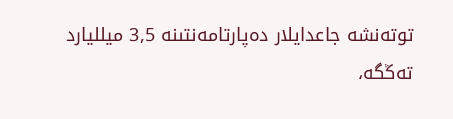توتەنشە جاعدايلار دەپارتامەنتىنە 3,5 ميلليارد تەڭگە،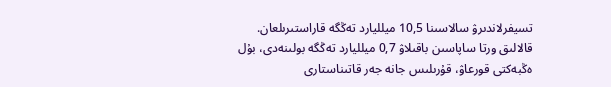تسيفرلاندىرۋ سالاسىنا 10,5 ميلليارد تەڭگە قاراستىرىلعان.
قالالىق ورتا ساپاسىن باقىلاۋ 0,7 ميلليارد تەڭگە بولىنەدى، بۇل ەڭبەكتى قورعاۋ، قۇرىلىس جانە جەر قاتىناستارى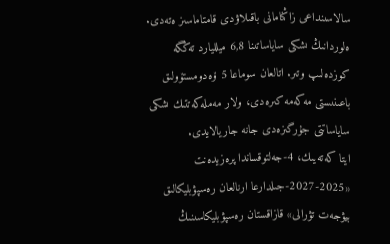سالاسىنداعى زاڭنامانى باقىلاۋدى قامتاماسىز ەتەدى.
ەلوردانىڭ ىشكى ساياساتىنا 6,8 ميلليارد تەڭگە كوزدەلىپ وتىر. اتالعان سوماعا 5 ۆەدومستۆولىق باعىنىستى مەكەمە كىرەدى، ولار مەملەكەتتىك ىشكى ساياساتتى جۇرگىزەدى جانە جاريالايدى.
ايتا كەتەيىك، 4-جەلتوقساندا پرەزيدەنت «2025-2027-جىلدارعا ارنالعان رەسپۋبليكالىق بيۋجەت تۋرالى» قازاقستان رەسپۋبليكاسىنىڭ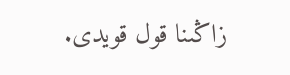زاڭىنا قول قويدى.